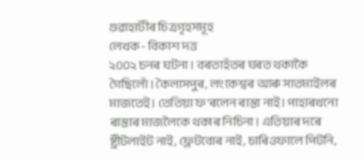গুৱাহাটীৰ চিত্ৰগৃহসমূহ
লেখক- বিকাশ দত্ত
২০০২ চনৰ ঘটনা। বৰতাহঁতৰ ঘৰত থকাকৈ গৈছিলোঁ। কৈলাসপুৰ, লংকেশ্বৰ আৰু সাতমাইলৰ মাজতেই। তেতিয়া ফ’ৰলেন ৰাস্তা নাই। পাহাৰখনো ৰাস্তাৰ মাজলৈকে থকাৰ নিচিনা। এতিয়াৰ দৰে ষ্ট্ৰীটলাইট নাই, ফ্লেটবোৰ নাই, চাৰিওফালে পিটনি,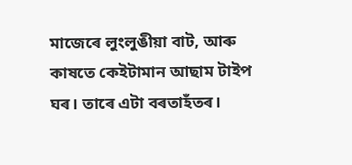মাজেৰে লুংলুঙীয়া বাট, আৰু কাষতে কেইটামান আছাম টাইপ ঘৰ। তাৰে এটা বৰতাহঁতৰ।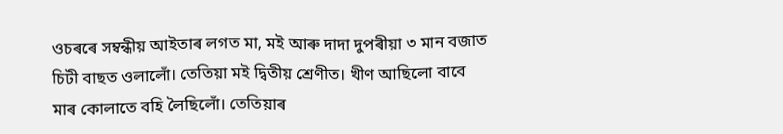ওচৰৰে সম্বন্ধীয় আইতাৰ লগত মা, মই আৰু দাদা দুপৰীয়া ৩ মান বজাত চিটী বাছত ওলালোঁ। তেতিয়া মই দ্বিতীয় শ্ৰেণীত। খীণ আছিলো বাবে মাৰ কোলাতে বহি লৈছিলোঁ। তেতিয়াৰ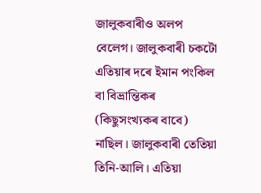জালুকবাৰীও অলপ বেলেগ। জালুকবাৰী চকটো এতিয়াৰ দৰে ইমান পংকিল বা বিভ্ৰান্তিকৰ (কিছুসংখ্যকৰ বাবে) নাছিল। জালুকবাৰী তেতিয়া তিনি-আলি। এতিয়া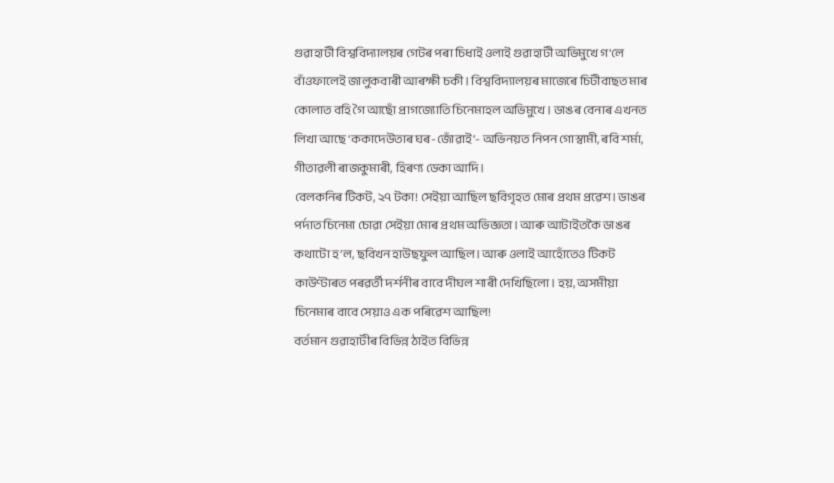গুৱাহাটী বিশ্ববিদ্যালয়ৰ গেটৰ পৰা চিধাই ওলাই গুৱাহাটী অভিমুখে গ’লে বাঁওফালেই জালুকবাৰী আৰক্ষী চকী। বিশ্ববিদ্যালয়ৰ মাজেৰে চিটীবাছত মাৰ কোলাত বহি গৈ আছোঁ প্ৰাগজ্যোতি চিনেমাহল অভিমুখে। ডাঙৰ বেনাৰ এখনত লিখা আছে ‘ককাদেউতাৰ ঘৰ-জোঁৱাই’- অভিনয়ত নিপন গোস্বামী, ৰবি শৰ্মা, গীতাৱলী ৰাজকুমাৰী, হিৰণ্য ডেকা আদি।
বেলকনিৰ টিকট, ২৭ টকা! সেইয়া আছিল ছবিগৃহত মোৰ প্ৰথম প্ৰৱেশ। ডাঙৰ পৰ্দাত চিনেমা চোৱা সেইয়া মোৰ প্ৰথম অভিজ্ঞতা। আৰু আটাইতকৈ ডাঙৰ কথাটো হ’ল, ছবিখন হাউছফুল আছিল। আৰু ওলাই আহোঁতেও টিকট কাউণ্টাৰত পৰৱৰ্তী দৰ্শনীৰ বাবে দীঘল শাৰী দেখিছিলো। হয়, অসমীয়া চিনেমাৰ বাবে সেয়াও এক পৰিৱেশ আছিল!
বৰ্তমান গুৱাহাটীৰ বিভিন্ন ঠাইত বিভিন্ন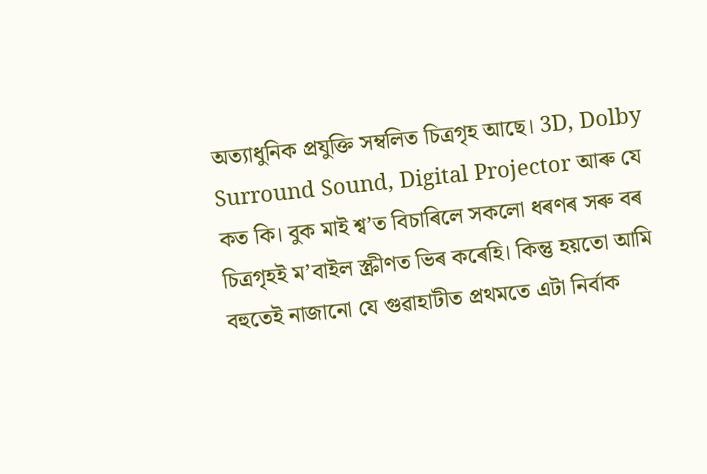অত্যাধুনিক প্ৰযুক্তি সম্বলিত চিত্ৰগৃহ আছে। 3D, Dolby Surround Sound, Digital Projector আৰু যে কত কি। বুক মাই শ্ব’ত বিচাৰিলে সকলো ধৰণৰ সৰু বৰ চিত্ৰগৃহই ম’বাইল স্ক্ৰীণত ভিৰ কৰেহি। কিন্তু হয়তো আমি বহুতেই নাজানো যে গুৱাহাটীত প্ৰথমতে এটা নিৰ্বাক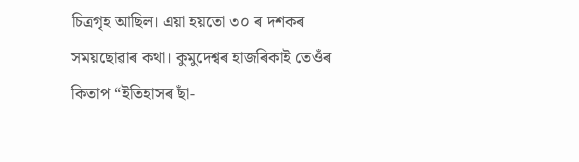চিত্ৰগৃহ আছিল। এয়া হয়তো ৩০ ৰ দশকৰ সময়ছোৱাৰ কথা। কুমুদেশ্বৰ হাজৰিকাই তেওঁৰ কিতাপ “ইতিহাসৰ ছাঁ-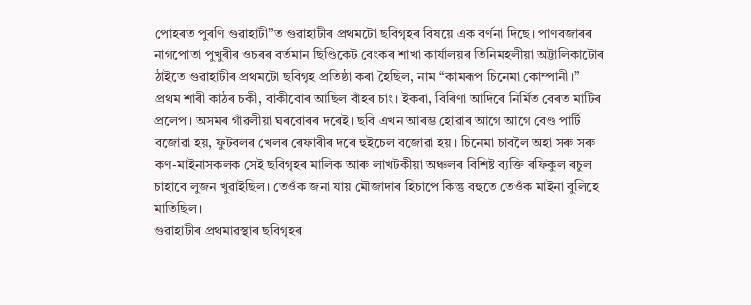পোহৰত পুৰণি গুৱাহাটী”ত গুৱাহাটীৰ প্ৰথমটো ছবিগৃহৰ বিষয়ে এক বৰ্ণনা দিছে। পাণবজাৰৰ নাগপোতা পুখুৰীৰ ওচৰৰ বৰ্তমান ছিণ্ডিকেট বেংকৰ শাখা কাৰ্যালয়ৰ তিনিমহলীয়া অট্টালিকাটোৰ ঠাইতে গুৱাহাটীৰ প্ৰথমটো ছবিগৃহ প্ৰতিষ্ঠা কৰা হৈছিল, নাম “কামৰূপ চিনেমা কোম্পানী।” প্ৰথম শাৰী কাঠৰ চকী, বাকীবোৰ আছিল বাঁহৰ চাং। ইকৰা, বিৰিণা আদিৰে নিৰ্মিত বেৰত মাটিৰ প্ৰলেপ। অসমৰ গাঁৱলীয়া ঘৰবোৰৰ দৰেই। ছবি এখন আৰম্ভ হোৱাৰ আগে আগে বেণ্ড পাৰ্টি বজোৱা হয়, ফুটবলৰ খেলৰ ৰেফাৰীৰ দৰে হুইচেল বজোৱা হয়। চিনেমা চাবলৈ অহা সৰু সৰু কণ-মাইনাসকলক সেই ছবিগৃহৰ মালিক আৰু লাখটকীয়া অঞ্চলৰ বিশিষ্ট ব্যক্তি ৰফিকুল ৰচুল চাহাবে লুজন খুৱাইছিল। তেওঁক জনা যায় মৌজাদাৰ হিচাপে কিন্তু বহুতে তেওঁক মাইনা বুলিহে মাতিছিল।
গুৱাহাটীৰ প্ৰথমাৱস্থাৰ ছবিগৃহৰ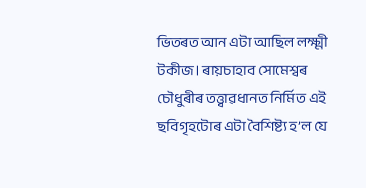ভিতৰত আন এটা আছিল লক্ষ্মী টকীজ। ৰায়চাহাব সোমেশ্বৰ চৌধুৰীৰ তত্ত্বাৱধানত নিৰ্মিত এই ছবিগৃহটোৰ এটা বৈশিষ্ট্য হ’ল যে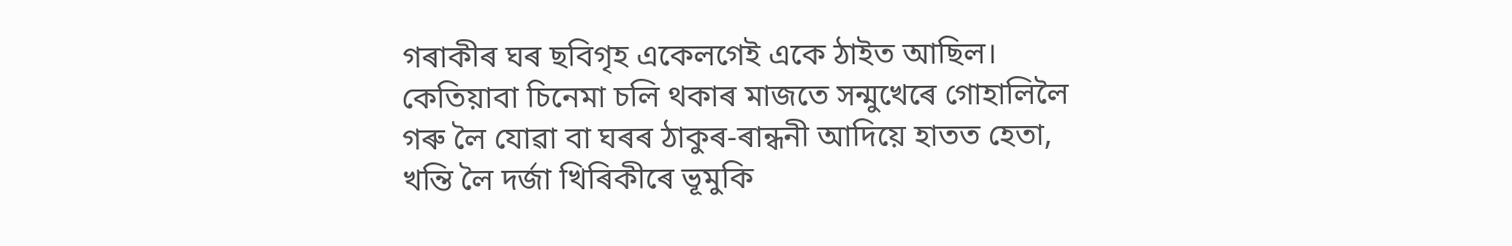গৰাকীৰ ঘৰ ছবিগৃহ একেলগেই একে ঠাইত আছিল। কেতিয়াবা চিনেমা চলি থকাৰ মাজতে সন্মুখেৰে গোহালিলৈ গৰু লৈ যোৱা বা ঘৰৰ ঠাকুৰ-ৰান্ধনী আদিয়ে হাতত হেতা, খন্তি লৈ দৰ্জা খিৰিকীৰে ভূমুকি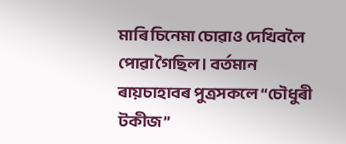মাৰি চিনেমা চোৱাও দেখিবলৈ পোৱা গৈছিল। বৰ্তমান ৰায়চাহাবৰ পুত্ৰসকলে “চৌধুৰী টকীজ”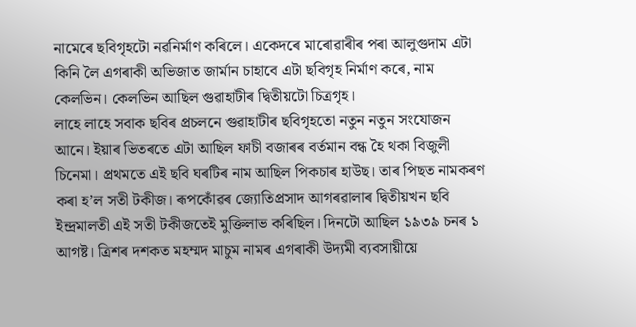নামেৰে ছবিগৃহটো নৱনিৰ্মাণ কৰিলে। একেদৰে মাৰোৱাৰীৰ পৰা আলুগুদাম এটা কিনি লৈ এগৰাকী অভিজাত জাৰ্মান চাহাবে এটা ছবিগৃহ নিৰ্মাণ কৰে, নাম কেলভিন। কেলভিন আছিল গুৱাহাটীৰ দ্বিতীয়টো চিত্ৰগৃহ।
লাহে লাহে সবাক ছবিৰ প্ৰচলনে গুৱাহাটীৰ ছবিগৃহতো নতুন নতুন সংযোজন আনে। ইয়াৰ ভিতৰতে এটা আছিল ফাচী বজাৰৰ বৰ্তমান বন্ধ হৈ থকা বিজুলী চিনেমা। প্ৰথমতে এই ছবি ঘৰটিৰ নাম আছিল পিকচাৰ হাউছ। তাৰ পিছত নামকৰণ কৰা হ’ল সতী টকীজ। ৰূপকোঁৱৰ জ্যোতিপ্ৰসাদ আগৰৱালাৰ দ্বিতীয়খন ছবি ইন্দ্ৰমালতী এই সতী টকীজতেই মুক্তিলাভ কৰিছিল। দিনটো আছিল ১৯৩৯ চনৰ ১ আগষ্ট। ত্ৰিশৰ দশকত মহম্মদ মাচুম নামৰ এগৰাকী উদ্যমী ব্যবসায়ীয়ে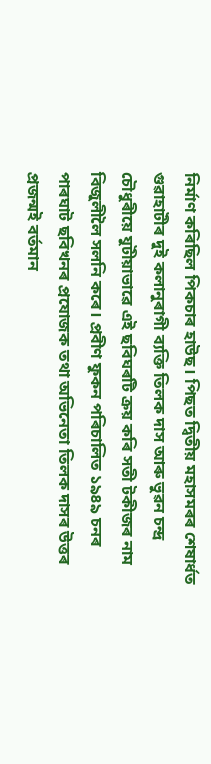নিৰ্মাণ কৰিছিল পিকচাৰ হাউছ। পিছত দ্বিতীয় মহাসমৰৰ শেষাৰ্ধত গুৱাহাটীৰ দুই কলানুৰাগী ব্যক্তি তিলক দাস আৰু ভুৱন চন্দ্ৰ চৌধুৰীয়ে যুটীয়াভাৱে এই ছবিঘৰটি ক্ৰয় কৰি সতী টকীজৰ নাম বিজুলীলৈ সলনি কৰে। প্ৰবীণ ফুকন পৰিচালিত ১৯৪৯ চনৰ পাৰঘাট ছবিখনৰ প্ৰযোজক তথা অভিনেতা তিলক দাসৰ উত্তৰ প্ৰজন্মই বৰ্তমান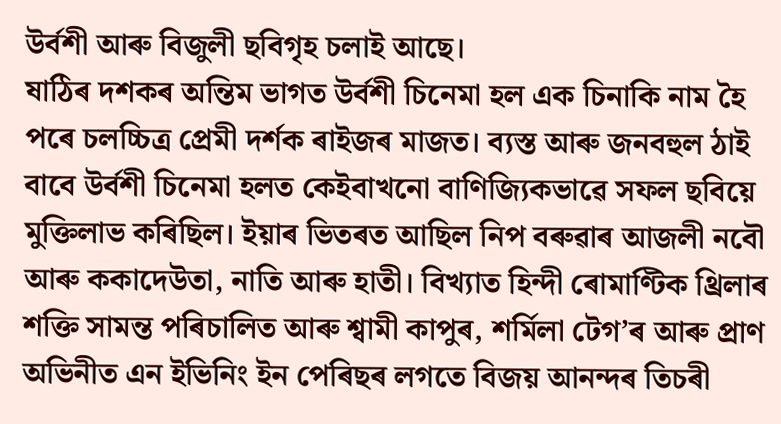উৰ্বশী আৰু বিজুলী ছবিগৃহ চলাই আছে।
ষাঠিৰ দশকৰ অন্তিম ভাগত উৰ্বশী চিনেমা হল এক চিনাকি নাম হৈ পৰে চলচ্চিত্ৰ প্ৰেমী দৰ্শক ৰাইজৰ মাজত। ব্যস্ত আৰু জনবহুল ঠাই বাবে উৰ্বশী চিনেমা হলত কেইবাখনো বাণিজ্যিকভাৱে সফল ছবিয়ে মুক্তিলাভ কৰিছিল। ইয়াৰ ভিতৰত আছিল নিপ বৰুৱাৰ আজলী নবৌ আৰু ককাদেউতা, নাতি আৰু হাতী। বিখ্যাত হিন্দী ৰোমাণ্টিক থ্ৰিলাৰ শক্তি সামন্ত পৰিচালিত আৰু শ্বামী কাপুৰ, শৰ্মিলা টেগ’ৰ আৰু প্ৰাণ অভিনীত এন ইভিনিং ইন পেৰিছৰ লগতে বিজয় আনন্দৰ তিচৰী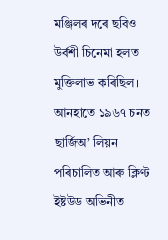মঞ্জিলৰ দৰে ছবিও উৰ্বশী চিনেমা হলত মুক্তিলাভ কৰিছিল। আনহাতে ১৯৬৭ চনত ছাৰ্জিঅ’ লিয়ন পৰিচালিত আৰু ক্লিণ্ট ইষ্টউড অভিনীত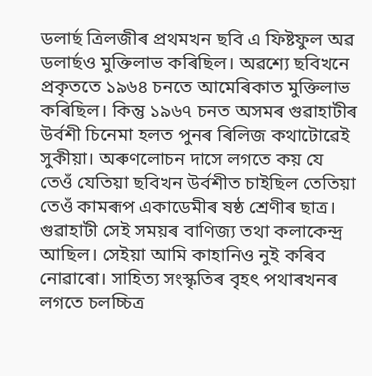ডলাৰ্ছ ত্ৰিলজীৰ প্ৰথমখন ছবি এ ফিষ্টফুল অৱ ডলাৰ্ছও মুক্তিলাভ কৰিছিল। অৱশ্যে ছবিখনে প্ৰকৃততে ১৯৬৪ চনতে আমেৰিকাত মুক্তিলাভ কৰিছিল। কিন্তু ১৯৬৭ চনত অসমৰ গুৱাহাটীৰ উৰ্বশী চিনেমা হলত পুনৰ ৰিলিজ কথাটোৱেই সুকীয়া। অৰুণলোচন দাসে লগতে কয় যে তেওঁ যেতিয়া ছবিখন উৰ্বশীত চাইছিল তেতিয়া তেওঁ কামৰূপ একাডেমীৰ ষষ্ঠ শ্ৰেণীৰ ছাত্ৰ।
গুৱাহাটী সেই সময়ৰ বাণিজ্য তথা কলাকেন্দ্ৰ আছিল। সেইয়া আমি কাহানিও নুই কৰিব নোৱাৰো। সাহিত্য সংস্কৃতিৰ বৃহৎ পথাৰখনৰ লগতে চলচ্চিত্ৰ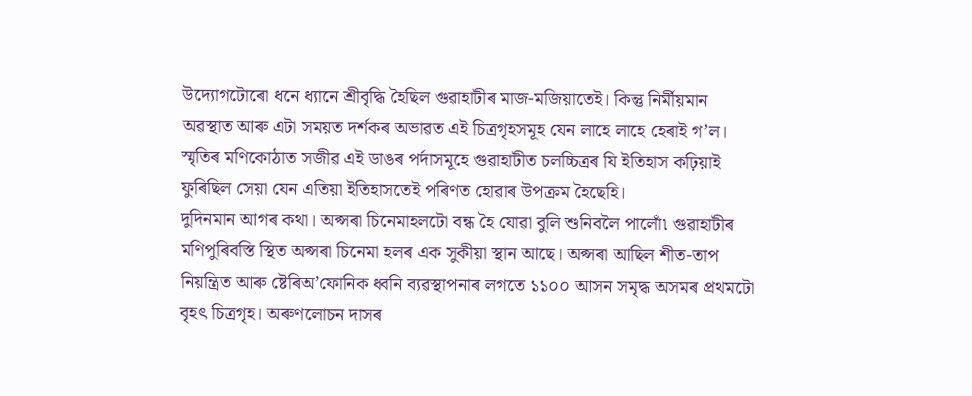উদ্যোগটোৰো ধনে ধ্যানে শ্ৰীবৃদ্ধি হৈছিল গুৱাহাটীৰ মাজ-মজিয়াতেই। কিন্তু নিৰ্মীয়মান অৱস্থাত আৰু এটা সময়ত দৰ্শকৰ অভাৱত এই চিত্ৰগৃহসমূহ যেন লাহে লাহে হেৰাই গ’ল। স্মৃতিৰ মণিকোঠাত সজীৱ এই ডাঙৰ পৰ্দাসমূহে গুৱাহাটীত চলচ্চিত্ৰৰ যি ইতিহাস কঢ়িয়াই ফুৰিছিল সেয়া যেন এতিয়া ইতিহাসতেই পৰিণত হোৱাৰ উপক্ৰম হৈছেহি।
দুদিনমান আগৰ কথা। অপ্সৰা চিনেমাহলটো বন্ধ হৈ যোৱা বুলি শুনিবলৈ পালোঁ৷ গুৱাহাটীৰ মণিপুৰিবস্তি স্থিত অপ্সৰা চিনেমা হলৰ এক সুকীয়া স্থান আছে। অপ্সৰা আছিল শীত-তাপ নিয়ন্ত্ৰিত আৰু ষ্টেৰিঅ’ফোনিক ধ্বনি ব্যৱস্থাপনাৰ লগতে ১১০০ আসন সমৃদ্ধ অসমৰ প্ৰথমটো বৃহৎ চিত্ৰগৃহ। অৰুণলোচন দাসৰ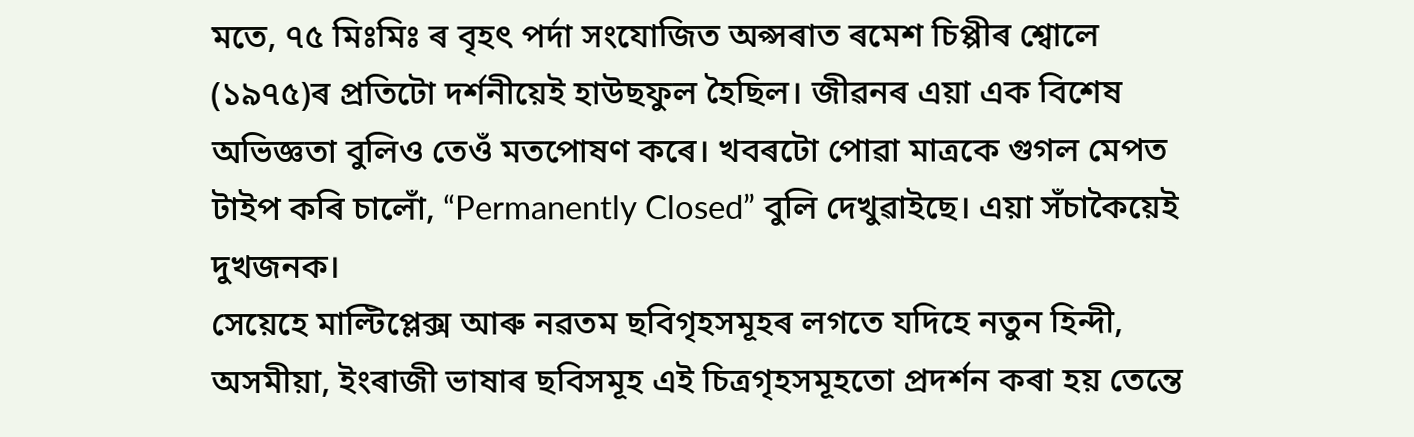মতে, ৭৫ মিঃমিঃ ৰ বৃহৎ পৰ্দা সংযোজিত অপ্সৰাত ৰমেশ চিপ্পীৰ শ্বোলে (১৯৭৫)ৰ প্ৰতিটো দৰ্শনীয়েই হাউছফুল হৈছিল। জীৱনৰ এয়া এক বিশেষ অভিজ্ঞতা বুলিও তেওঁ মতপোষণ কৰে। খবৰটো পোৱা মাত্ৰকে গুগল মেপত টাইপ কৰি চালোঁ, “Permanently Closed” বুলি দেখুৱাইছে। এয়া সঁচাকৈয়েই দুখজনক।
সেয়েহে মাল্টিপ্লেক্স আৰু নৱতম ছবিগৃহসমূহৰ লগতে যদিহে নতুন হিন্দী, অসমীয়া, ইংৰাজী ভাষাৰ ছবিসমূহ এই চিত্ৰগৃহসমূহতো প্ৰদৰ্শন কৰা হয় তেন্তে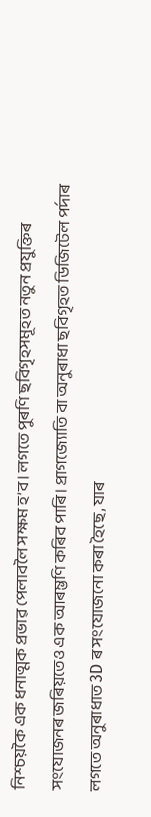নিশ্চয়কৈ এক ধনাত্মক প্ৰভাৱ পেলাবলৈ সক্ষম হ’ব। লগতে পুৰণি ছবিগৃহসমূহত নতুন প্ৰযুক্তিৰ সংযোজনৰ জৰিয়তেও এক আৰম্ভণি কৰিব পাৰি। প্ৰাগজ্যোতি বা অনুৰাধা ছবিগৃহত ডিজিটেল পৰ্দাৰ লগতে অনুৰাধাত 3D ৰ সংযোজনো কৰা হৈছে, যাৰ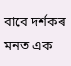বাবে দৰ্শকৰ মনত এক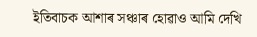ইতিবাচক আশাৰ সঞ্চাৰ হোৱাও আমি দেখি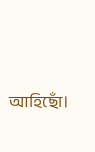আহিছোঁ।